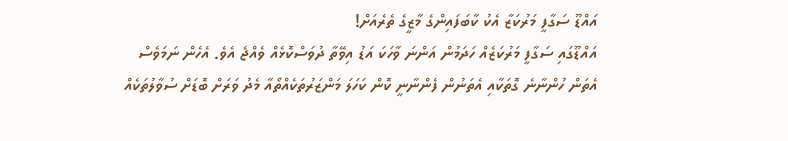އައްޑޫ ސަގާފީ މަރުކަޒާ އެކު ކާބަފައިންގެ މާޒީގެ ތެރެއަށް!
އައްޑޫގައި ސަގާފީ މަރުކަޒެއް ހަދަމުން އަންނަ ވާހަކަ އަޑު އިވޭތާ ދުވަސްކޮޅެއް ވެއްޖެ އެވެ. އެހެން ނަމަވެސް އެތަން ހުންނާނެ ގޮތަކާއި އެތަނުން ފެންނާނީ ކޮން ކަހަލަ މަންޒަރުތަކެއްތޯއާ މެދު ވަރަށް ބޮޑަށް ސުވާލުތަކެއް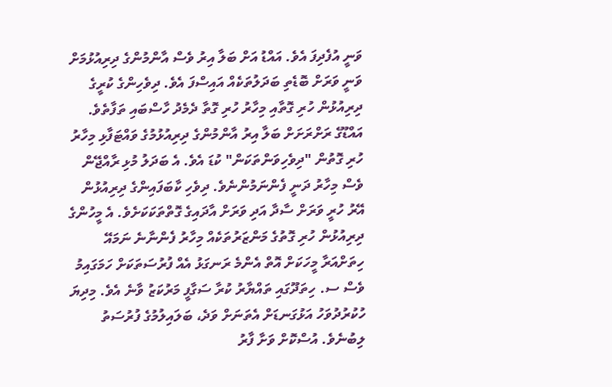ވަނީ އުފެދިފަ އެވެ. އައްޑު އަށް ބަލާ އިރު ވެސް އާންމުންގެ ދިރިއުޅުމަށް ވަނީ ވަރަށް ބޮޑެތި ބަދަލުތަކެއް އައިސްފަ އެވެ. ދިވެހިންގެ ކުރީގެ ދިރިއުޅުން ހުރި ގޮތާއި މިހާރު ހުރި ގޮތާ ދެމެދު ހާސްބައި ތަފާތެވެ. އައްޑޫގެ ރަށްރަށަށް ބަލާ އިރު އާންމުންގެ ދިރިއުޅުމުގެ ވައްޓަފާޅި މިހާރު ހުރި ގޮތުން "ދިވެހިވަންތަކަން" ކުޑަ އެވެ. އެ ބަދަލު މުޅި ރާއްޖޭން ވެސް މިހާރު ދަނީ ފެންނަމުންނެވެ. ދިވެހި ކާބަފައިންގެ ދިރިއުޅުން އޭރު ހުރީ ވަރަށް ސާދާ އަދި ވަރަށް އާދައިގެ ގޮތްތަކަކަށެވެ. އެ މީހުންގެ ދިރިއުޅުން ހުރި ގޮތުގެ މަންޒަރުތަކެއް މިހާރު ފެންނާނެ ނަމައޭ ހިތަށްއަރާ މީހަކަށް އޮތް އެންމެ ރަނގަޅު އެއް ފުރުސަތަކަށް ހަމަގައިމު ވެސް ސ. ހިތަދޫގައި ތައްޔާރު ކުރާ ސަގާފީ މަރުކަޒު ވާނެ އެވެ. މިދިޔަ ހުކުރުދުވަހު އަޅުގަނޑަށް އެތަނަށް ވަދެ، ބަލައިލުމުގެ ފުރުސަތު ލިބުނެވެ. އުސްކޮށް ވަށާ ފާރު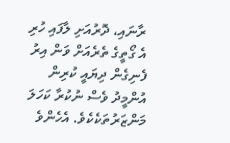ރާނައި، ދޮރުއަށި ލާފައި ހުރި އެ ގޯތީގެ ތެރެއަށް ވަން އިރު ފެނިގެން ދިޔައީ ކުރިން އުންމީދު ވެސް ނުކުރާ ކަހަލަ މަންޒަރުތަކެކެވެ. އެހެންވެ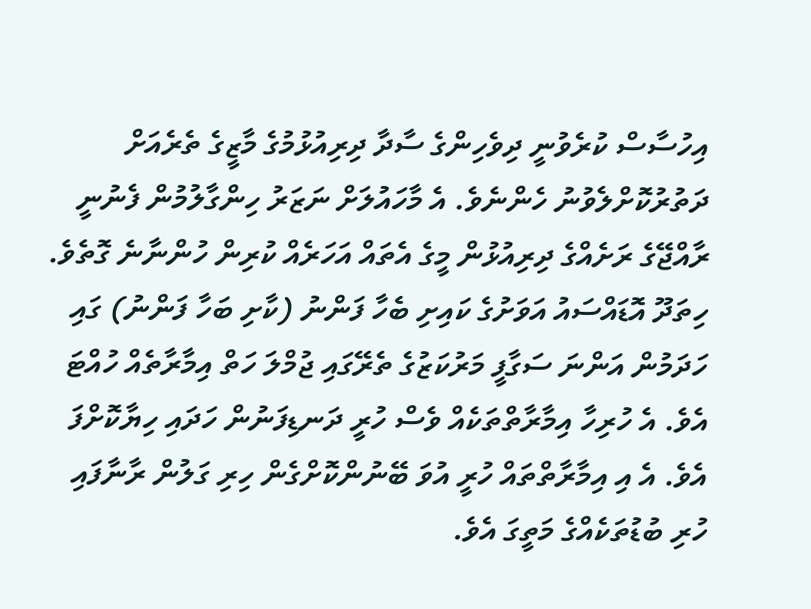އިހުސާސް ކުރެވުނީ ދިވެހިންގެ ސާދާ ދިރިއުޅުމުގެ މާޒީގެ ތެރެއަށް ދަތުރުކޮށްލެވުނު ހެންނެވެ. އެ މާހައުލަށް ނަޒަރު ހިންގާލުމުން ފެނުނީ ރާއްޖޭގެ ރަށެއްގެ ދިރިއުޅުން މީގެ އެތައް އަހަރެއް ކުރިން ހުންނާނެ ގޮތެވެ. ހިތަދޫ އޮޑައްސައު އަވަށުގެ ކައިށި ބެހާ ފަންނު (ކާށި ބަހާ ފަންނު) ގައި ހަދަމުން އަންނަ ސަގާފީ މަރުކަޒުގެ ތެރޭގައި ޖުމްލަ ހަތް އިމާރާތެއް ހުއްޓަ އެވެ. އެ ހުރިހާ އިމާރާތްތަކެއް ވެސް ހުރީ ދަނޑިފަނުން ހަދައި ހިޔާކޮށްފަ އެވެ. އެ އި އިމާރާތްތައް ހުރީ އުވަ ބޭނުންކޮށްގެން ހިރި ގަލުން ރާނާފައި ހުރި ބުޑުތަކެއްގެ މަތީގަ އެވެ.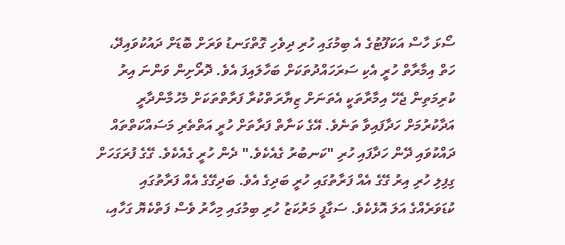ސޯޅަ ހާސް އަކަފޫޓުގެ އެ ބިމުގައި ހުރި ދިވެހި ގޮތްގަނޑު ވަރަށް ބޮޑަށް ދައުކުވައިދޭ، ހަތް އިމާރާތް ހުރީ އެކި ސަރަހައްދުތަކަށް ބަހާލައިފަ އެވެ. ދޮރޯށިން ވަންނަ އިރު ކުރިމަތިން ޖެހޭ އިމާރާތަކީ އެތަނަށް ޒިޔާރަތްކުރާ ފަރާތްތަކަށް މެހުމާންދާރީ އަދާކުރުމަށް ހަދާފައިވާ ތަނެވެ. އޭގެ ކަނާތް ފަރާތަށް ހުރީ އަތްތެރި މަސައްކަތްތައް ދައްކުވައި ދޭން ހަދާފައި ހުރި "ކަނބުރު ގެއެކެވެ." ދެން ހުރީ ގެއެކެވެ. ގޭގެ ފުރަގަހަށް ގިފިލި ހުރި އިރު ގޭގެ އެއް ފަރާތުގައި ހުރީ ބަދިގެ އެވެ. ބަދިގޭގެ އެއް ފަރާތުގައި ކުޑަވަރެއްގެ އަލަ އޮޅެކެވެ. ސަގާފީ މަރުކަޒު ހުރި ބިމުގައި މިހާރު ވެސް ފަތްކެޔޮ ގަހާއި،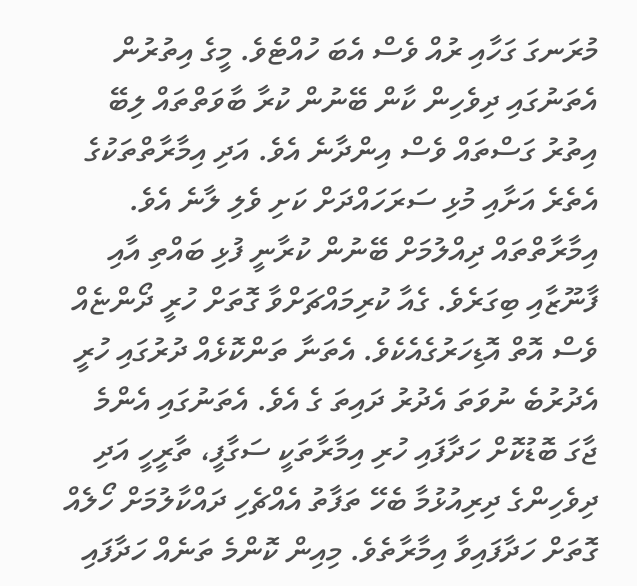މުރަނގަ ގަހާއި ރުއް ވެސް އެބަ ހުއްޓެވެ. މީގެ އިތުރުން އެތަނުގައި ދިވެހިން ކާން ބޭނުން ކުރާ ބާވަތްތައް ލިބޭ އިތުރު ގަސްތައް ވެސް އިންދާނެ އެވެ. އަދި އިމާރާތްތަކުގެ އެތެރެ އަށާއި މުޅި ސަރަހައްދަށް ކަށި ވެލި ލާނެ އެވެ. އިމާރާތްތައް ދިއްލުމަށް ބޭނުން ކުރާނީ ފުޅި ބައްތި އާއި ފާނޫޒާއި ބިގަރެވެ. ގެއާ ކުރިމައްޗަށްވާ ގޮތަށް ހުރީ ދޯންޏެއް ވެސް އޮތް އޮޑިހަރުގެއެކެވެ. އެތަނާ ތަންކޮޅެއް ދުރުގައި ހުރީ އެދުރުބެ ނުވަތަ އެދުރު ދައިތަ ގެ އެވެ. އެތަނުގައި އެންމެ ޖާގަ ބޮޑުކޮށް ހަދާފައި ހުރި އިމާރާތަކީ ސަގާފީ، ތާރީހީ އަދި ދިވެހިންގެ ދިރިއުޅުމާ ބެހޭ ތަފާތު އެއްޗެހި ދައްކާލުމަށް ހޯލެއް ގޮތަށް ހަދާފައިވާ އިމާރާތެވެ. މިއިން ކޮންމެ ތަނެއް ހަދާފައި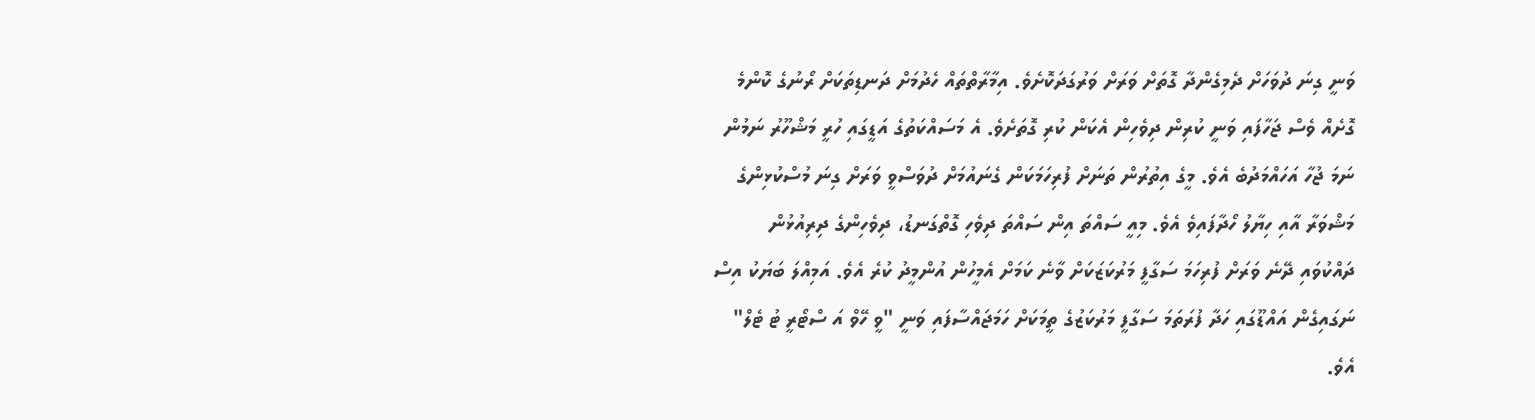ވަނީ ގިނަ ދުވަހަށް ދެމިގެންދާ ގޮތަށް ވަރަށް ވަރުގަދަކޮށެވެ. އިމާރާތްތައް ހެދުމަށް ދަނޑިތަކަށް ރޯނުގެ ކޮންމެ ގޮށެއް ވެސް ޖަހާފައި ވަނީ ކުރިން ދިވެހިން އެކަން ކުރި ގޮތަށެވެ. އެ މަސައްކަތުގެ އަޑީގައި ހުރީ މަޝްހޫރު ނަމުން ނަމަ ޖުހާ އަހައްމަދުބެ އެވެ. މީގެ އިތުރުން ތަނަށް ފުރިހަމަކަން ގެނައުމަށް ދުވަސްވީ ވަރަށް ގިނަ މުސްކުޅިންގެ މަޝްވަރާ އާއި ހިޔާލު ހޯދާފައިވެ އެވެ. މިއީ ސައްތަ އިން ސައްތަ ދިވެހި ގޮތްގަނޑު، ދިވެހިންގެ ދިރިއުޅުން ދައްކުވައި ދޭނެ ވަރަށް ފުރިހަމަ ސަގާފީ މަރުކަޒަކަށް ވާނެ ކަމަށް އެމީހުން އުންމީދު ކުރެ އެވެ. އަމިއްލަ ބަޔަކު އިސް ނަގައިގެން އައްޑޫގައި ހަދާ ފުރަތަމަ ސަގާފީ މަރުކަޒުގެ ތީމަކަށް ހަމަޖައްސާފައި ވަނީ "ވީ ހޭވް އަ ސްޓޯރީ ޓު ޓެލް" އެވެ.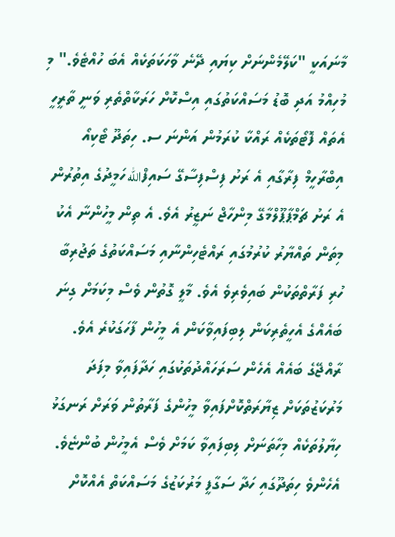މާނައަކީ "ކަލޭމެންނަށް ކިޔައި ދޭނެ ވާހަކަތަކެއް އެބަ ހުއްޓެވެ." މި މުހިއްމު އަދި ބޮޑު މަސައްކަތުގައި އިސްކޮށް ހަރަކާތްތެރި ވަނީ ތާރީހީ އެތައް ފޮޓޯތަކެއް ރައްކާ ކުރަމުން އަންނަ ސ. ހިތަދޫ ޓޯކިއޯ އިބްރާހީމް ފިރާގާއި އެ ރަށު ފިސްފިސާގޭ ސައިފްالله ހަމީދުގެ އިތުރުން އެ ރަށު ޗަމްޕާޕޫލްމާގޭ މިންހާޖް ނަޒީރު އެވެ. އެ ތިން މީހުންނާ އެކު މިތަން ތައްޔާރު ކުރުމުގައި ރައްޓެހިންނާއި މަސައްކަތުގެ ތަޖުރިބާ ހުރި ފަރާތްތަކުން ބައިވެރިވެ އެވެ. މާލީ ގޮތުން ވެސް މިކަމަށް ގިނަ ބައެއްގެ އެހީތެރިކަން ލިބިފައިވާކަން އެ މީހުން ފާހަގަކުރެ އެވެ. ރާއްޖޭގެ ބައެއް އެހެން ސަރަހައްދުތަކުގައި ހަދާފައިވާ މިފަދަ މަރުކަޒުތަކަށް ޒިޔާރަތްކޮށްފައިވާ މީހުންގެ ފަރާތުން ވަރަށް ރަނގަޅު ހިޔާލުތަކެއް މިހާތަނަށް ލިބިފައިވާ ކަމަށް ވެސް އެމީހުން ބުންޏެވެ. އެހެންވެ ހިތަދޫގައި ހަދާ ސަގާފީ މަރުކަޒުގެ މަސައްކަތް އެއްކޮށް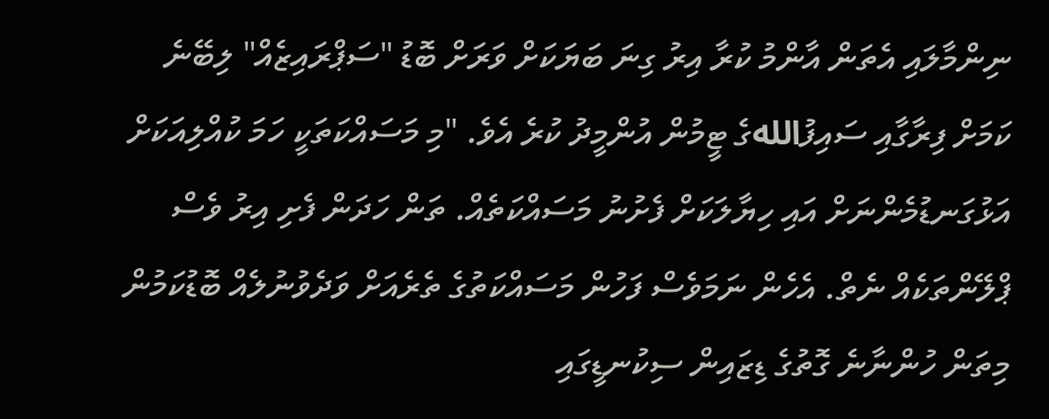ނިންމާލައި އެތަން އާންމު ކުރާ އިރު ގިނަ ބަޔަކަށް ވަރަށް ބޮޑު "ސަޕްރައިޒެއް" ލިބޭނެ ކަމަށް ފިރާގާއި ސައިފުاللهގެ ޓީމުން އުންމީދު ކުރެ އެވެ. "މި މަސައްކަތަކީ ހަމަ ކުއްލިއަކަށް އަޅުގަނޑުމެންނަށް އައި ހިޔާލަކަށް ފެށުނު މަސައްކަތެއް. ތަން ހަދަން ފެށި އިރު ވެސް ޕްލޭންތަކެއް ނެތް. އެހެން ނަމަވެސް ފަހުން މަސައްކަތުގެ ތެރެއަށް ވަދެވުނުލެއް ބޮޑުކަމުން މިތަން ހުންނާނެ ގޮތުގެ ޑިޒައިން ސިކުނޑީގައި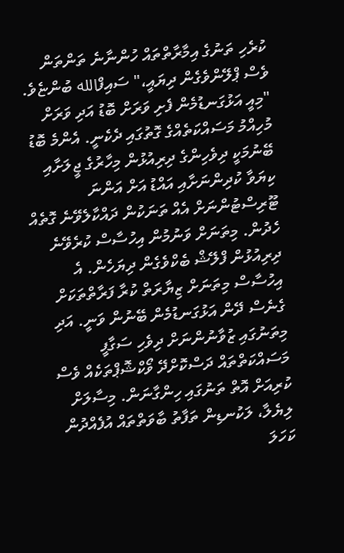ކުރެހި ތަނުގެ އިމާރާތްތައް ހުންނާނެ ތަންތަން ވެސް ޕްލޭންވެގެން ދިޔައީ،" ސައިފްالله ބުންޏެވެ. "މިއީ އަޅުގަނޑުމެން ފެށި ވަރަށް ބޮޑު އަދި ވަރަށް މުހިއްމު މަސައްކަތެއްގެ ގޮތުގައި ދެކެނީ. އެންމެ ބޮޑު ބޭނުމަކީ ދިވެހިންގެ ދިރިއުޅުން މިހާރުގެ ޖީލަށާއި ކިޔަވާ ކުދިންނަށާއި އައްޑު އަށް އަންނަ ޓޫރިސްޓުންނަށް އެއް ތަނަކުން ދައްކާލެވޭނެ ގޮތެއް ހެދުން. މިތަނަށް ވަނުމުން އިހުސާސް ކުރެވޭނެ ދިރިއުޅުން ފްލޭޝް ބެކްވެގެން ދިޔަހެން. އެ އިހުސާސް މިތަނަށް ޒިޔާރަތް ކުރާ ފަރާތްތަކަށް ގެނެސް ދޭން އަޅުގަނޑުމެން ބޭނުން ވަނީ. އަދި މިތަނުގައި ޒުވާނުންނަށް ދިވެހި ސަގާފީ މަސައްކަތްތައް ދަސްކޮށްދޭ ވޯކްޝޮޕްތަކެއް ވެސް ކުރިއަށް އޮތް ތަނުގައި ހިންގާނަން. މިސާލަށް ލިޔެލާ، ލަކުނޑިން ތަފާތު ބާވަތްތައް އުފެއްދުން ކަހަލަ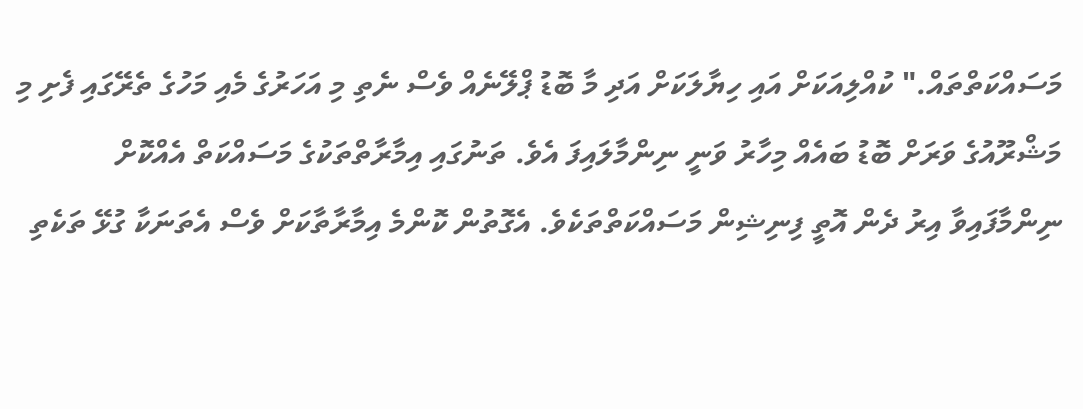މަސައްކަތްތައް." ކުއްލިއަކަށް އައި ހިޔާލަކަށް އަދި މާ ބޮޑު ޕްލޭނެއް ވެސް ނެތި މި އަހަރުގެ މެއި މަހުގެ ތެރޭގައި ފެށި މި މަޝްރޫއުގެ ވަރަށް ބޮޑު ބައެއް މިހާރު ވަނީ ނިންމާލައިފަ އެވެ. ތަނުގައި އިމާރާތްތަކުގެ މަސައްކަތް އެއްކޮށް ނިންމާފައިވާ އިރު ދެން އޮތީ ފިނިޝިން މަސައްކަތްތަކެވެ. އެގޮތުން ކޮންމެ އިމާރާތާކަށް ވެސް އެތަނަކާ ގުޅޭ ތަކެތި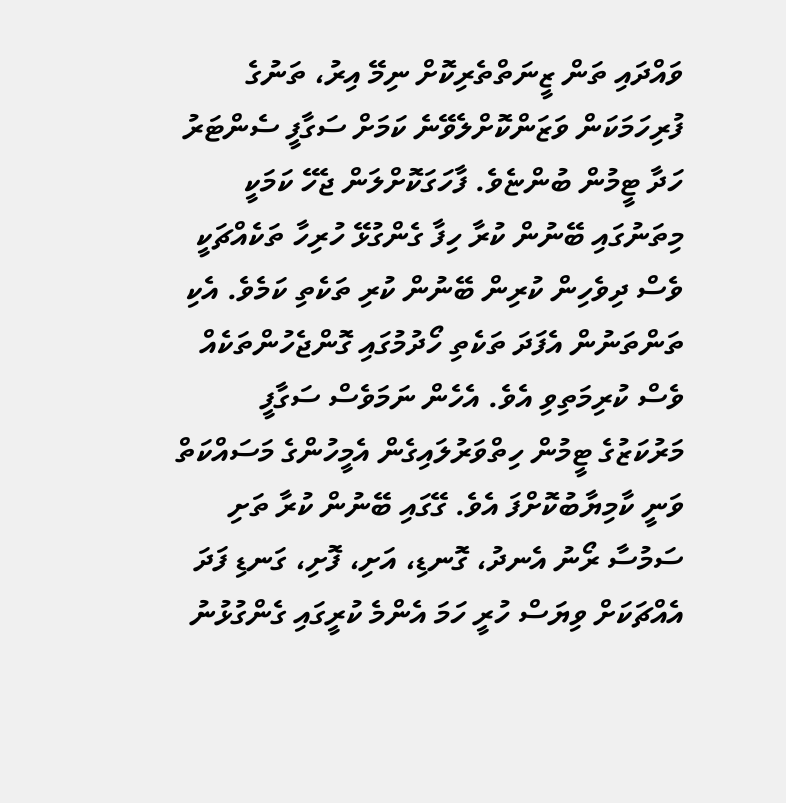ވައްދައި ތަން ޒީނަތްތެރިކޮށް ނިމޭ އިރު، ތަނުގެ ފުރިހަމަކަން ވަޒަންކޮށްލެވޭނެ ކަމަށް ސަގާފީ ސެންޓަރު ހަދާ ޓީމުން ބުންޏެވެ. ފާހަގަކޮށްލަން ޖެހޭ ކަމަކީ މިތަނުގައި ބޭނުން ކުރާ ހިފާ ގެންގުޅޭ ހުރިހާ ތަކެއްޗަކީ ވެސް ދިވެހިން ކުރިން ބޭނުން ކުރި ތަކެތި ކަމެވެ. އެކި ތަންތަނުން އެފަދަ ތަކެތި ހޯދުމުގައި ގޮންޖެހުންތަކެއް ވެސް ކުރިމަތިވި އެވެ. އެހެން ނަމަވެސް ސަގާފީ މަރުކަޒުގެ ޓީމުން ހިތްވަރުލައިގެން އެމީހުންގެ މަސައްކަތް ވަނީ ކާމިޔާބުކޮށްފަ އެވެ. ގޭގައި ބޭނުން ކުރާ ތަށި ސަމުސާ ރޯނު އެނދު، ގޮނޑި، އަށި، ފޮށި، ގަނޑި ފަދަ އެއްޗަކަށް ވިޔަސް ހުރީ ހަމަ އެންމެ ކުރީގައި ގެންގުޅުނު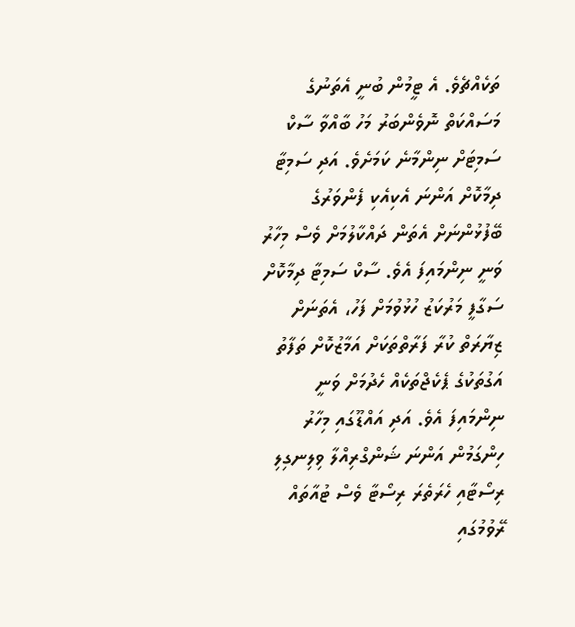ތަކެއްޗެވެ. އެ ޓީމުން ބުނީ އެތަނުގެ މަސައްކަތް ނޮވެންބަރު މަހު ބާއްވާ ސާކް ސަމިޓަށް ނިންމާނެ ކަމަށެވެ. އަދި ސަމިޓާ ދިމާކޮށް އަންނަ އެކިއެކި ފެންވަރުގެ ބޭފުޅުންނަށް އެތަން ދައްކާލުމަށް ވެސް މިހާރު ވަނީ ނިންމައިފަ އެވެ. ސާކް ސަމިޓާ ދިމާކޮށް ސަގާފީ މަރުކަޒު ހުޅުވުމަށް ފަހު، އެތަނަށް ޒިޔާރަތް ކުރާ ފަރާތްތަކަށް އަމާޒުކޮށް ތަފާތު އަގުތަކުގެ ޕެކެޖްތަކެއް ހެދުމަށް ވަނީ ނިންމައިފަ އެވެ. އަދި އައްޑޫގައި މިހާރު ހިންގަމުން އަންނަ ޝަންގްރިއްލާ ވިލިނގިލި ރިސޯޓާއި ހެރަތެރަ ރިސޯޓާ ވެސް ޓުއާތައް ރޭވުމުގައި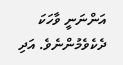އަންނަނީ ވާހަކަ ދެކެވެމުންނެވެ. އަދި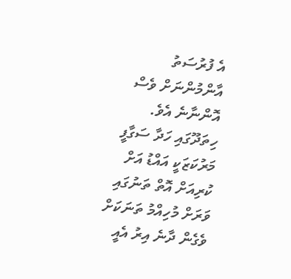އެ ފުރުސަތު އާންމުންނަށް ވެސް އޮންނާނެ އެވެ. ހިތަދޫގައި ހަދާ ސަގާފީ މަރުކަޒަކީ އައްޑު އަށް ކުރިއަށް އޮތް ތަނުގައި ވަރަށް މުހިއްމު ތަނަކަށް ވެގެން ދާނެ އިރު އެއީ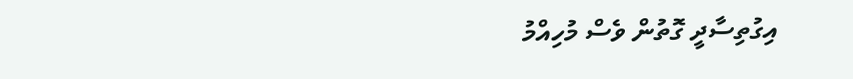އިގުތިސާދީ ގޮތުން ވެސް މުހިއްމު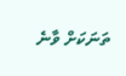ތަނަކަށް ވާނެ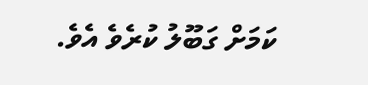ކަމަށް ގަބޫލު ކުރެވެ އެވެ.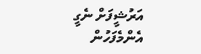އަރުޝީފަށް ނެގީ
އެންމެފަހުން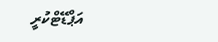އަޕްޑޭޓްކުރީ